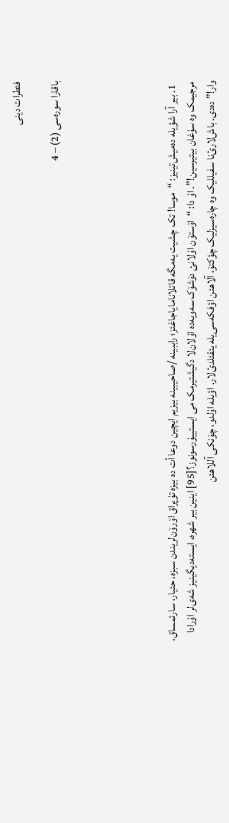فئطرات دینی

باقارا سورەسی (2) – 4





  1. بیر آرا شؤیلە دەمیش‌تینیز: “موسا! تک چشیت یەمگە قاتلانامایاجاغئز؛ راببینە /صاحیبینە بیزیم ایچین دوعا أت دە بیزە تۇپراق اۆرۆن‌لریندن سبزە، حئیار، سارئمساق، مرجیمک وە سۇغان بیتیرسین!”. اۇ دا: “اۆستۆن اۇلانئ دۆشۆک سەویەدە اۇلان‌لا دگیشتیرمک می ایستییۇرسونوز؟[95] اینین بیر شهرە، ایستەدیگینیز شەی‌لر اۇرادا وار!” دەدی. باش‌لارئ‌نا سفیللیک وە چارەسیزلیک چؤکتۆ، آلاهئن اؤفکەسی‌یلە یئقئلدئ‌لار. اؤیلە اۇلدو، چۆنکی آللاهئن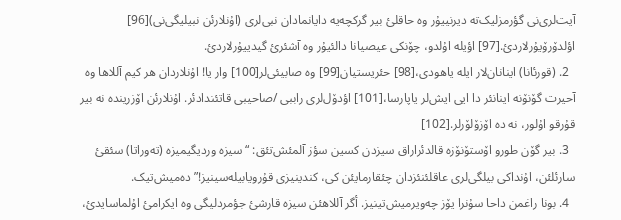آیت‌لری‌نی گؤرمزلیک‌تە دیرنییۇر وە حاقلئ ‌بیر گرکچەیە دایانمادان نبی‌لری (اۇنلارئن نبیلیگی‌نی)[96] اؤلدۆرۆیۇرلاردئ.[97] اؤیلە اۇلدو، چۆنکی عیصیانا دالئیۇر وە آشئرئ گیدییۇرلاردئ.
  2. (قورئانا) اینانان‌لار ایلە یاهودی،[98] حئریستیان[99] وە صابیئی‌لر[100] وار یا! اۇنلاردان هر کیم آللاها وە آحیرت گۆنۆنە اینانئر دا ایی ایش‌لر یاپارسا،[101] اؤدۆل‌لری راببی /صاحیبی قاتئندادئر. اۇنلارئن اۆزریندە نە بیر قۇرقو اۇلور، نە دە اۆزۆلۆرلر.[102]
  3. بیر گۆن طورو اۆستۆنۆزە قالدئراراق سیزدن کسین سؤز آلمئش‌تئق: “سیزە وردیگیمیزە (تەوراتا) سئقئ سارئلئن، اۇنداکی بیلگی‌لری عاقلئنئزدان چئقارمایئن کی، کندینیزی قۇرویابیلەسینیز!” دەمیش‌تیک.
  4. بونا راغمن داحا سۇنرا یۆز چەویرمیش‌تینیز. أگر آللاهئن سیزە قارشئ جؤمردلیگی وە ایکرامئ اۇلماسایدئ،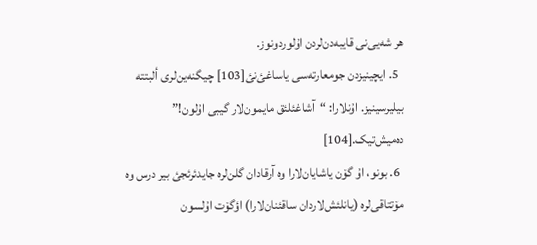هر شەیی‌نی قایبەدن‌لردن اۇلوردونوز.
  5. ایچینیزدن جومعارتەسی یاساغئ‌نئ[103] چیگنەین‌لری ألبتتە بیلیرسینیز. اۇنلارا: “آشاغئلئق مایمون‌لار گیبی اۇلون!” دەمیش‌تیک.[104]
  6. بونو، اۇ گۆن یاشایان‌لارا وە آرقادان گلن‌لرە جایدئرئجئ بیر درس وە مۆتتاقی‌لرە (یانلئش‌لاردان ساقئنان‌لارا) اؤگۆت اۇلسون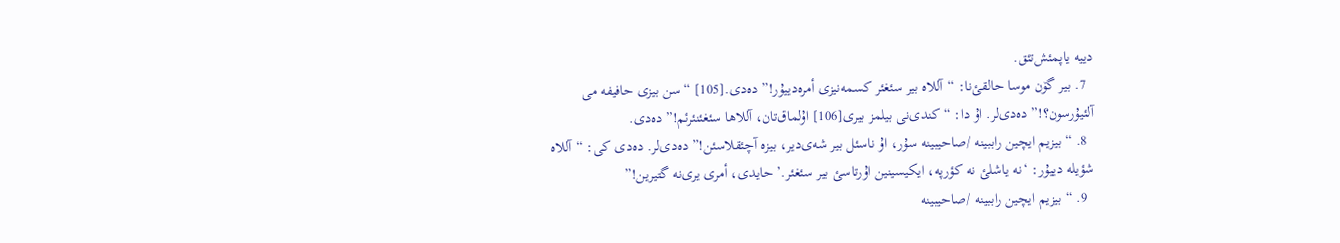دییە یاپمئش‌تئق.
  7. بیر گۆن موسا حالقئ‌نا: “آللاە بیر سئغئر کسمەنیزی أمرەدییۇر!” دەدی.[105] “سن بیزی حافیفە می آلئیۇرسون؟!” دەدی‌لر. اۇ دا: “کندی‌نی بیلمز بیری[106] اۇلماق‌تان، آللاها سئغئنئرئم!” دەدی.
  8. “بیزیم ایچین راببینە /صاحیبینە سۇر، اۇ ناسئل بیر شەی‌دیر، بیزە آچئقلاسئن!” دەدی‌لر. دەدی کی: “آللاە شؤیلە دییۇر: ‘نە یاشلئ نە کؤرپە، ایکیسینین اۇرتاسئ بیر سئغئر.’ حایدی، أمری یری‌نە گتیرین!”
  9. “بیزیم ایچین راببینە /صاحیبینە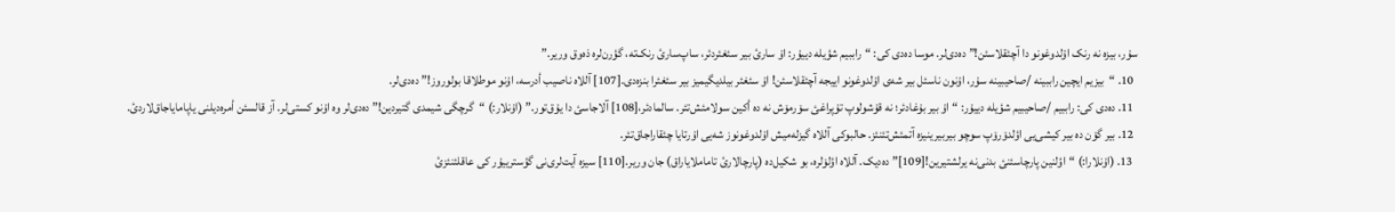سۇر، بیزە نە رنک اۇلدوغونو دا آچئقلاسئن!” دەدی‌لر. موسا دەدی کی: “راببیم شؤیلە دییۇر: اۇ سارئ بیر سئغئردئر، ساپ‌سارئ رنک‌تە، گؤرن‌لرە ذەوق وریر.”
  10. “بیزیم ایچین راببینە /صاحیبینە سۇر، اۇنون ناسئل بیر شەی اۇلدوغونو اییجە آچئقلاسئن! اۇ سئغئر بیلدیگیمیز بیر سئغئرا بنزەدی.[107] آللاە ناصیب أدرسە، اۇنو موطلاقا بولوروز!” دەدی‌لر.
  11. دەدی کی: راببیم /صاحیبیم شؤیلە دییۇر: “اۇ بیر بۇغادئر؛ نە قۇشولوپ تۇپراغئ سۆرمۆش نە دە أکین سولامئش‌تئر. سالمادئر،[108] آلاجاسئ دا یۇق‌تور.” (اۇنلار:) “گرچگی شیمدی گتیردین!” دەدی‌لر وە اۇنو کستی‌لر. آز قالسئن أمرەدیلنی یاپامایاجاق‌لاردئ.
  12. بیر گۆن دە بیر کیشی‌یی اؤلدۆرۆپ سوچو بیربیرینیزە آتمئش‌تئنئز. حالبوکی آللاە گیزلەمیش اۇ‌لدوغونوز شەیی اۇرتایا چئقاراجاق‌تئر.
  13. (اۇنلارا:) “اؤلنین پارچاسئنئ بدنی‌نە یرلشتیرین![109]” دەدیک. آللاە اؤلۆلرە، بو شکیل‌دە (پارچالارئ تاماملایاراق) جان وریر.[110] سیزە آیت‌لری‌نی گؤسترییۇر کی عاقلئنئزئ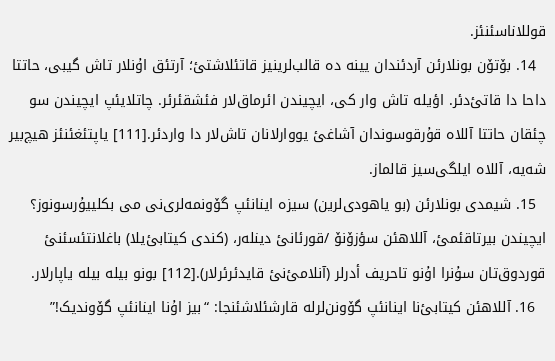قوللاناسئنئز.
  14. بۆتۆن بونلارئن آردئندان یینە دە قالب‌لرینیز قاتئلاشتئ؛ آرتئق اۇنلار تاش گیبی، حاتتا داحا دا قاتئ‌دئر. اؤیلە تاش وار کی، ایچیندن ائرماق‌لار فئشقئرئر. چاتلایئپ ایچیندن سو چئقان حاتتا آللاە قۇرقوسوندان آشاغئ یووارلانان تاش‌لار دا واردئر.[111] یاپتئغئنئز هیچ‌بیر شەیە، آللاە ایلگی‌سیز قالماز.
  15. شیمدی بونلارئن (بو یاهودی‌لرین) سیزە اینانئپ گۆونمەلری‌نی می بکلییۇرسونوز؟ ایچیندن بیرتاقئمئ، آللاهئن سؤزۆنۆ /قورئانئ دینلەر، (کندی کیتابئ‌یلا) باغلانتئسئنئ قوردوق‌تان سۇنرا اۇنو تاحریف أدرلر (آنلامئ‌نئ قایدئرئرلار).[112] بونو بیلە بیلە یاپارلار.
  16. آللاهئن کیتابئ‌نا اینانئپ گۆونن‌لرلە قارشئلاشئنجا: “بیز اۇنا اینانئپ گۆوندیک!”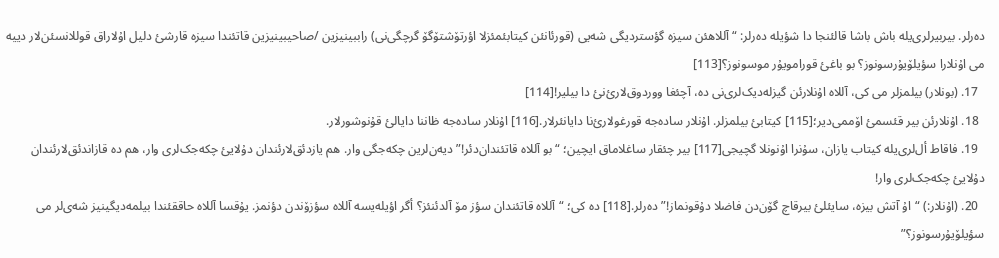دەرلر. بیربیرلری‌یلە باش باشا قالئنجا دا شؤیلە دەرلر: “آللاهئن سیزە گؤستردیگی شەیی (قورئانئن کیتابئمئزلا اؤرتۆشتۆگۆ گرچگی‌نی) راببینیزین /صاحیبینیزین قاتئندا سیزە قارشئ دلیل اۇلاراق قوللانسئن‌لار دییە می اۇنلارا سؤیلۆیۇرسونوز؟ بو باغئ قورامویۇر موسونوز؟[113]
  17. (بونلار) بیلمزلر می کی، آللاە اۇنلارئن گیزلەدیک‌لری‌نی دە، آچئغا ووردوق‌لارئ‌نئ دا بیلیر![114]
  18. اۇنلارئن بیر قئسمئ اۆممی‌دیر؛[115] کیتابئ بیلمزلر. اۇنلار سادەجە قورغولارئ‌نا دایانئرلار.[116] اۇنلار سادەجە ظاننا دایالئ قۇنوشورلار.
  19. فاقاط أل‌لری‌یلە کیتاب یازان، سۇنرا اۇنونلا گچیجی[117] بیر چئقار ساغلاماق ایچین؛ “بو آللاە قاتئندان‌دئر!” دیەن‌لرین چکەجگی وار. هم یازدئق‌لارئندان دۇلایئ چکەجک‌لری وار، هم دە قازاندئق‌لارئندان دۇلایئ چکەجک‌لری وار!
  20. (اۇنلار:) “اۇ آتش بیزە، سایئلئ بیرقاچ گۆن‌دن فاضلا دۇقونماز!” دەرلر.[118] دە کی؛ “آللاە قاتئندان سؤز مۆ آلدئنئز؟ أگر اؤیلەیسە آللاە سؤزۆندن دؤنمز. یۇقسا آللاە حاققئندا بیلمەدیگینیز شەی‌لر می سؤیلۆیۇرسونوز؟”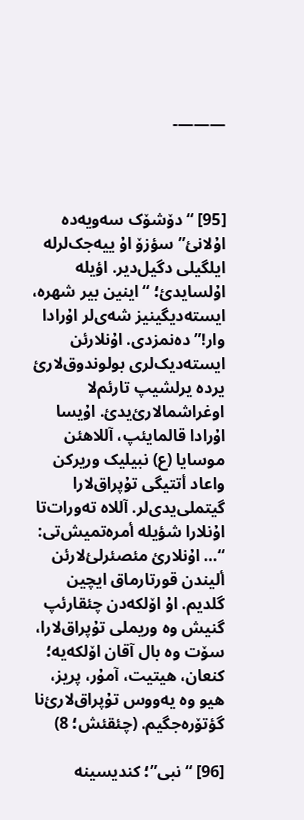———-



[95] “دۆشۆک سەویەدە اۇلانئ” سؤزۆ اۇ ییەجک‌لرلە ایلگیلی دگیل‌دیر. اؤیلە اۇلسایدئ؛ “اینین بیر شهرە، ایستەدیگینیز شەی‌لر اۇرادا وار!” دەنمزدی. اۇنلارئن ایستەدیک‌لری بولوندوق‌لارئ یردە یرلشیپ تارئم‌لا اوغراشمالارئ‌یدئ. اۇیسا اۇرادا قالمایئپ، آللاهئن موسایا (ع) نبیلیک وریرکن واعاد أتتیگی تۇپراق‌لارا گیتملی‌یدی‌لر. آللاە تەورات‌تا اۇنلارا شؤیلە أمرەتمیش‌تی: “… اۇنلارئ مئصئرلئ‌لارئن ألیندن قورتارماق ایچین گلدیم. اۇ اۆلکەدن چئقارئپ گنیش وە وریملی تۇپراق‌لارا، سۆت وە بال آقان اۆلکەیە؛ کنعان، هیتیت، آمۇر، پریز، هیو وە یەووس تۇپراق‌لارئ‌نا گؤتۆرەجگیم. (چئقئش؛ 8)

[96] “نبی”؛ کندیسینە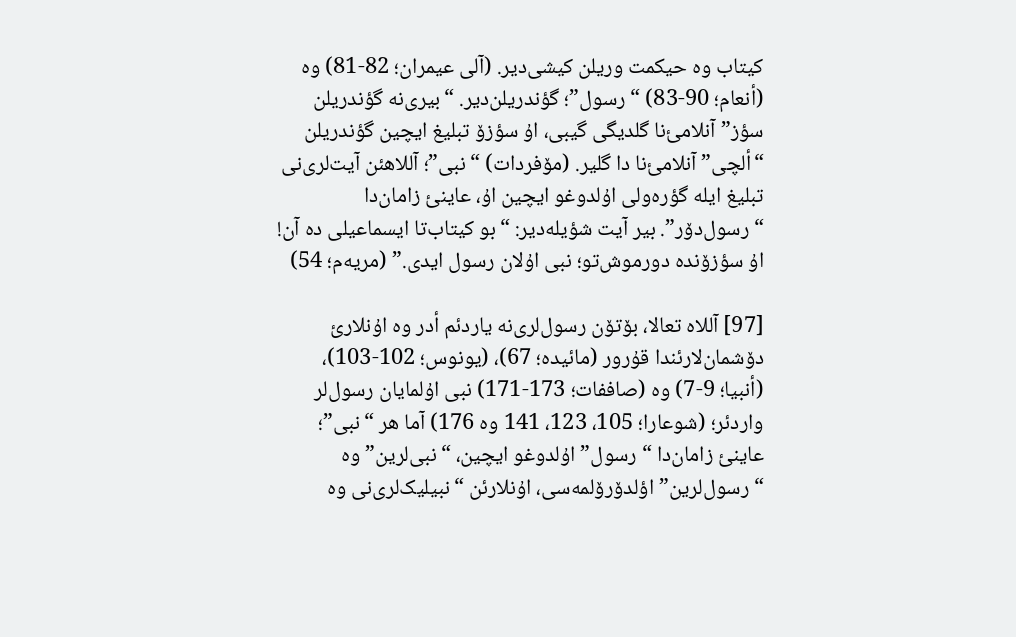کیتاب وە حیکمت وریلن کیشی‌دیر. (آلی عیمران؛ 82-81) وە (أنعام؛ 90-83) “رسول”؛ گؤندریلن‌دیر. “بیری‌نە گؤندریلن سؤز” آنلامئ‌نا گلدیگی گیبی، اۇ سؤزۆ تبلیغ ایچین گؤندریلن “ألچی” آنلامئ‌نا دا گلیر. (مۆفردات) “نبی”؛ آللاهئن آیت‌لری‌نی تبلیغ ایلە گؤرەولی اۇلدوغو ایچین اۇ، عاینئ زامان‌دا “رسول‌دۆر”. بیر آیت شؤیلەدیر: “بو کیتاب‌تا ایسماعیلی دە آن! اۇ سؤزۆندە دورموش‌تو؛ نبی اۇلان رسول ایدی.” (مریەم؛ 54)

[97] آللاە تعالا، بۆتۆن رسول‌لری‌نە یاردئم أدر وە اۇنلارئ دۆشمان‌لارئندا قۇرور (مائیدە؛ 67)، (یونوس؛ 102-103)، (أنبیا؛ 9-7) وە (صاففات؛ 173-171) نبی اۇلمایان رسول‌لر واردئر؛ (شوعارا؛ 105، 123، 141 وە 176) آما هر “نبی”؛ عاینئ زامان‌دا “رسول” اۇلدوغو ایچین، “نبی‌لرین” وە “رسول‌لرین” اؤلدۆرۆلمەسی، اۇنلارئن “نبیلیک‌لری‌نی وە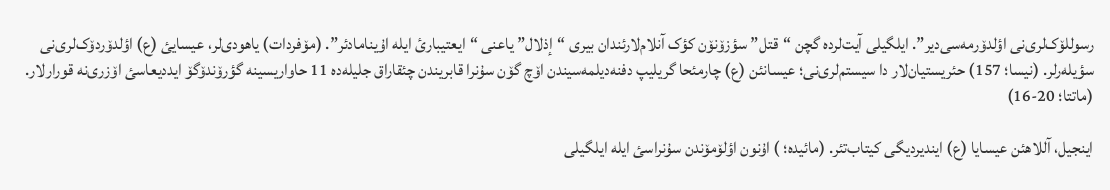رسوللۆک‌لری‌نی اؤلدۆرمەسی‌دیر”. ایلگیلی آیت‌لردە گچن “قتل” سؤزۆنۆن کؤک آنلام‌لارئندان بیری “إذلال” یاعنی “ایعتیبارئ ایلە اۇینامادئر”. (مۆفردات) یاهودی‌لر، عیسایئ (ع) اؤلدۆردۆک‌لری‌نی سؤیلەرلر. (نیسا؛ 157) حئریستیان‌لار دا سیستم‌لری‌نی؛ عیسانئن (ع) چارمئحا گریلیپ دفنەدیلمەسیندن اۆچ گۆن سۇنرا قابریندن چئقاراق جلیلەدە 11 حاواریسینە گؤرۆندۆگۆ ایددیعاسئ اۆزری‌نە قورارلار. (ماتتا؛ 20-16)

اینجیل، آللاهئن عیسایا (ع) ایندیردیگی کیتاب‌تئر. (مائیدە؛ ) اۇنون اؤلۆمۆندن سۇنراسئ ایلە ایلگیلی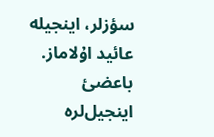سؤزلر، اینجیلە عائید اۇلاماز. باعضئ اینجیل‌لرە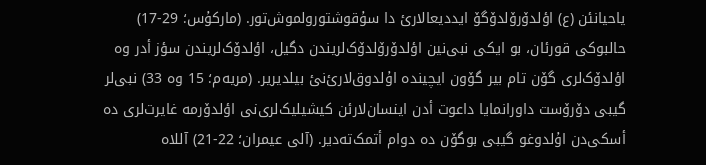یاحیانئن (ع) اؤلدۆرۆلدۆگۆ ایددیعالارئ دا سۇقوشتورولموش‌تور. (مارکۇس؛ 29-17) حالبوکی قورئان، بو ایکی نبی‌نین اؤلدۆرۆلدۆک‌لریندن دگیل، اؤلدۆک‌لریندن سؤز أدر وە اؤلدۆک‌لری گۆن تام بیر گۆون ایچیندە اۇلدوق‌لارئ‌نئ بیلدیریر. (مریەم؛ 15 وە 33) نبی‌لر گیبی دۆرۆست داورانمایا داعوت أدن اینسان‌لارئن کیشیلیک‌لری‌نی اؤلدۆرمە غایرت‌لری دە أسکی‌دن اۇلدوغو گیبی بوگۆن دە دوام أتمک‌تەدیر. (آلی عیمران؛ 22-21) آللاە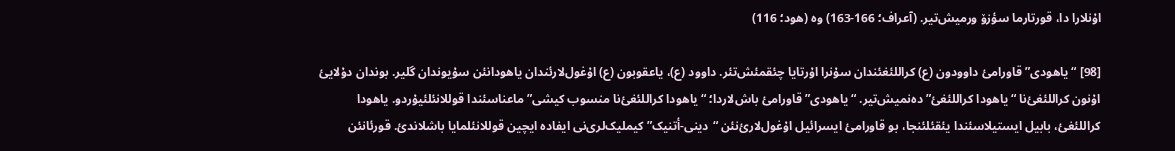اۇنلارا دا، قورتارما سؤزۆ ورمیش‌تیر. (آعراف؛ 166-163) وە (هود؛ 116)

[98] “یاهودی” قاورامئ داوودون (ع) کراللئغئندان سۇنرا اۇرتایا چئقمئش‌تئر. داوود (ع)، یاعقوبون (ع) اۇغول‌لارئندان یاهودانئن سۇیوندان گلیر. بوندان دۇلایئ اۇنون کراللئغئ‌نا “یاهودا کراللئغئ” دەنمیش‌تیر. “یاهودی” قاورامئ باش‌لاردا؛ “یاهودا کراللئغئ‌نا منسوب کیشی” ماعناسئندا قوللانئلئیۇردو. یاهودا کراللئغئ، بابیل ایستیلاسئندا یئقئلئنجا، بو قاورامئ ایسرائیل اۇغول‌لارئ‌نئن “دینی-أتنیک” کیملیک‌لری‌نی ایفادە ایچین قوللانئلمایا باشلاندئ. قورئانئن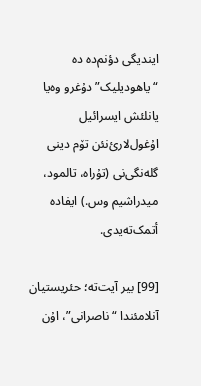ایندیگی دؤنم‌دە دە “یاهودیلیک” دۇغرو وەیا یانلئش ایسرائیل اۇغول‌لارئ‌نئن تۆم دینی گلەنگی‌نی (تۇراە، تالمود، میدراشیم وس.) ایفادە أتمک‌تەیدی.

[99] بیر آیت‌تە؛ حئریستیان آنلامئندا “ناصرانی”، اۇن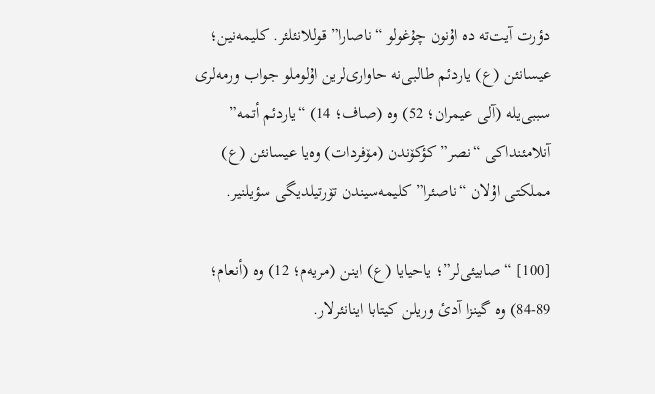دؤرت آیت‌تە دە اۇنون چۇغولو “ناصارا” قوللانئلئر. کلیمەنین؛ عیسانئن (ع) یاردئم طالبی‌نە حاواری‌لرین اۇلوملو جواب ورمەلری سببی‌یلە (آلی عیمران؛ 52) وە (صاف؛ 14) “یاردئم أتمە” آنلامئنداکی “نصر” کؤکۆندن (مۆفردات) وەیا عیسانئن (ع) مملکتی اۇلان “ناصئرا” کلیمەسیندن تۆرتیلدیگی سؤیلنیر.

[100] “صابیئی‌لر”؛ یاحیایا (ع) اینن (مریەم؛ 12) وە (أنعام؛ 89-84) وە گینزا آدئ وریلن کیتابا اینانئرلار.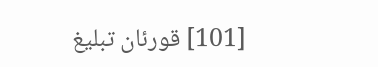[101] قورئان تبلیغ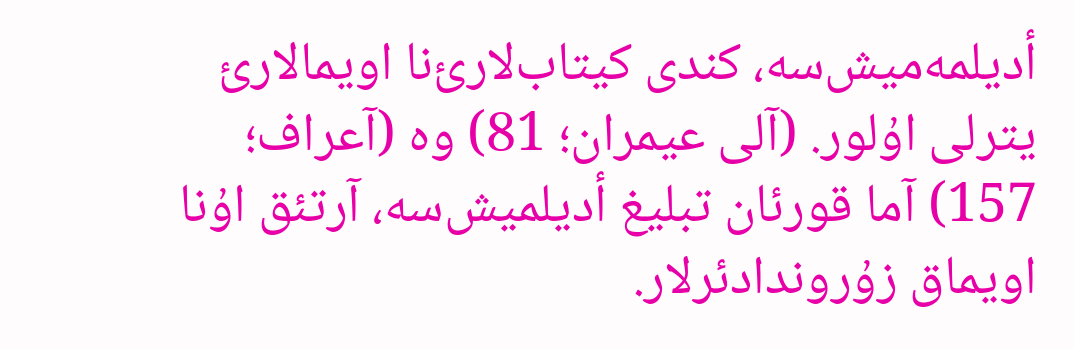أدیلمەمیش‌سە، کندی کیتاب‌لارئ‌نا اویمالارئ یترلی اۇلور. (آلی عیمران؛ 81) وە (آعراف؛ 157) آما قورئان تبلیغ أدیلمیش‌سە، آرتئق اۇنا اویماق زۇروندادئرلار.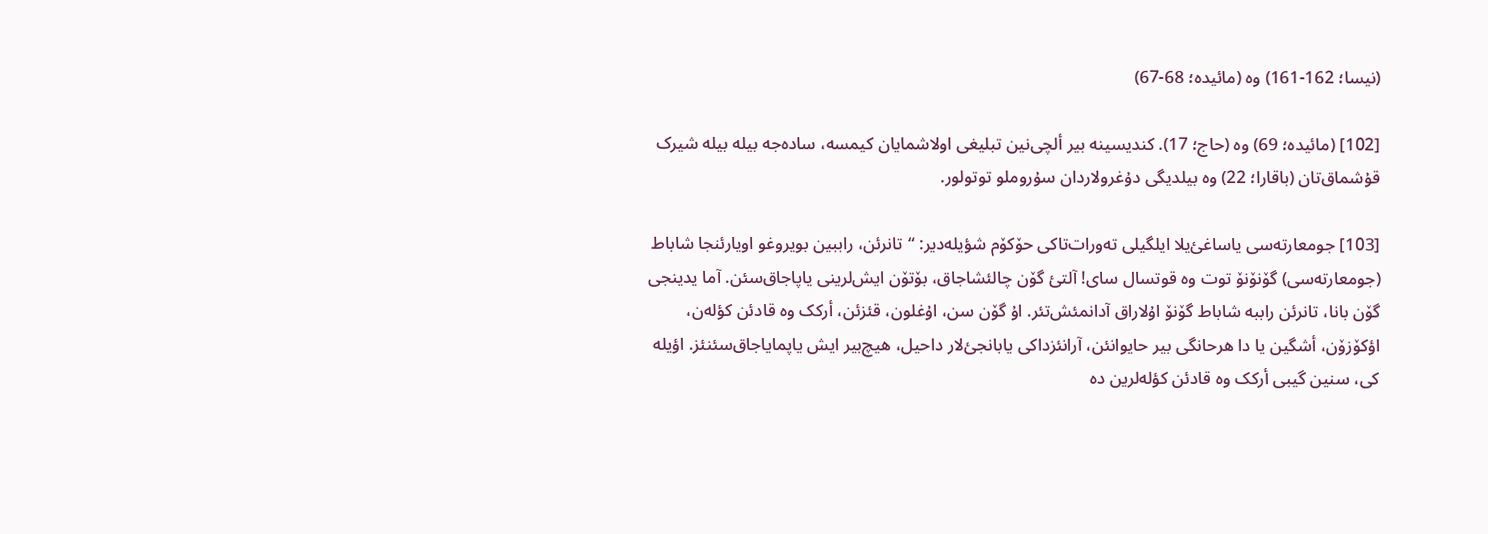(نیسا؛ 162-161) وە (مائیدە؛ 68-67)

[102] (مائیدە؛ 69) وە (حاج؛ 17). کندیسینە بیر ألچی‌نین تبلیغی اولاشمایان کیمسە، سادەجە بیلە بیلە شیرک قۇشماق‌تان (باقارا؛ 22) وە بیلدیگی دۇغرولاردان سۇروملو توتولور.

[103] جومعارتەسی یاساغئ‌یلا ایلگیلی تەورات‌تاکی حۆکۆم شؤیلەدیر: “تانرئن، راببین بویروغو اویارئنجا شاباط (جومعارتەسی) گۆنۆنۆ توت وە قوتسال سای! آلتئ گۆن چالئشاجاق، بۆتۆن ایش‌لرینی یاپاجاق‌سئن. آما یدینجی گۆن بانا، تانرئن راببە شاباط گۆنۆ اۇلاراق آدانمئش‌تئر. اۇ گۆن سن، اۇغلون، قئزئن، أرکک وە قادئن کؤلەن، اؤکۆزۆن، أشگین یا دا هرحانگی بیر حایوانئن، آرانئزداکی یابانجئ‌لار داحیل، هیچ‌بیر ایش یاپمایاجاق‌سئنئز. اؤیلە کی، سنین گیبی أرکک وە قادئن کؤلەلرین دە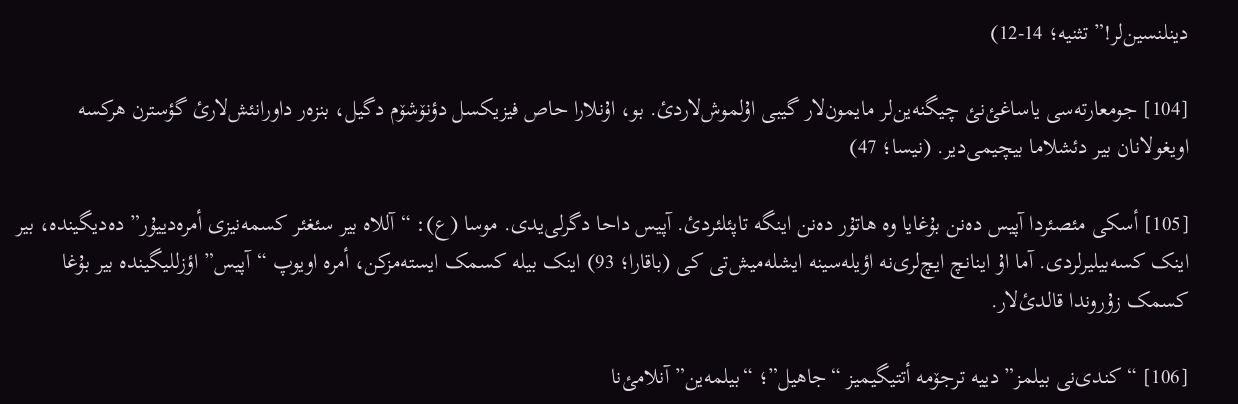دینلنسین‌لر!” تثنیە؛ 14-12)

[104] جومعارتەسی یاساغئ‌نئ چیگنەین‌لر مایمون‌لار گیبی اۇلموش‌لاردئ. بو، اۇنلارا حاص فیزیکسل دؤنۆشۆم دگیل، بنزەر داورانئش‌لارئ گؤسترن هرکسە اویغولانان بیر دئشلاما بیچیمی‌دیر. (نیسا؛ 47)

[105] أسکی مئصئردا آپیس دەنن بۇغایا وە هاتۇر دەنن اینگە تاپئلئردئ. آپیس داحا دگرلی‌یدی. موسا (ع): “آللاە بیر سئغئر کسمەنیزی أمرەدییۇر” دەدیگیندە، بیر اینک کسەبیلیرلردی. آما اۇ اینانچ ایچ‌لری‌نە اؤیلەسینە ایشلەمیش‌تی کی (باقارا؛ 93) اینک بیلە کسمک ایستەمزکن، أمرە اویوپ “آپیس” اؤزللیگیندە بیر بۇغا کسمک زۇروندا قالدئ‌لار.

[106] “کندی‌نی بیلمز” دییە ترجۆمە أتتیگیمیز “جاهیل”؛ “بیلمەین” آنلامئ‌نا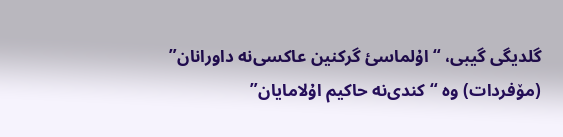گلدیگی گیبی، “اۇلماسئ گرکنین عاکسی‌نە داورانان” (مۆفردات) وە “کندی‌نە حاکیم اۇلامایان”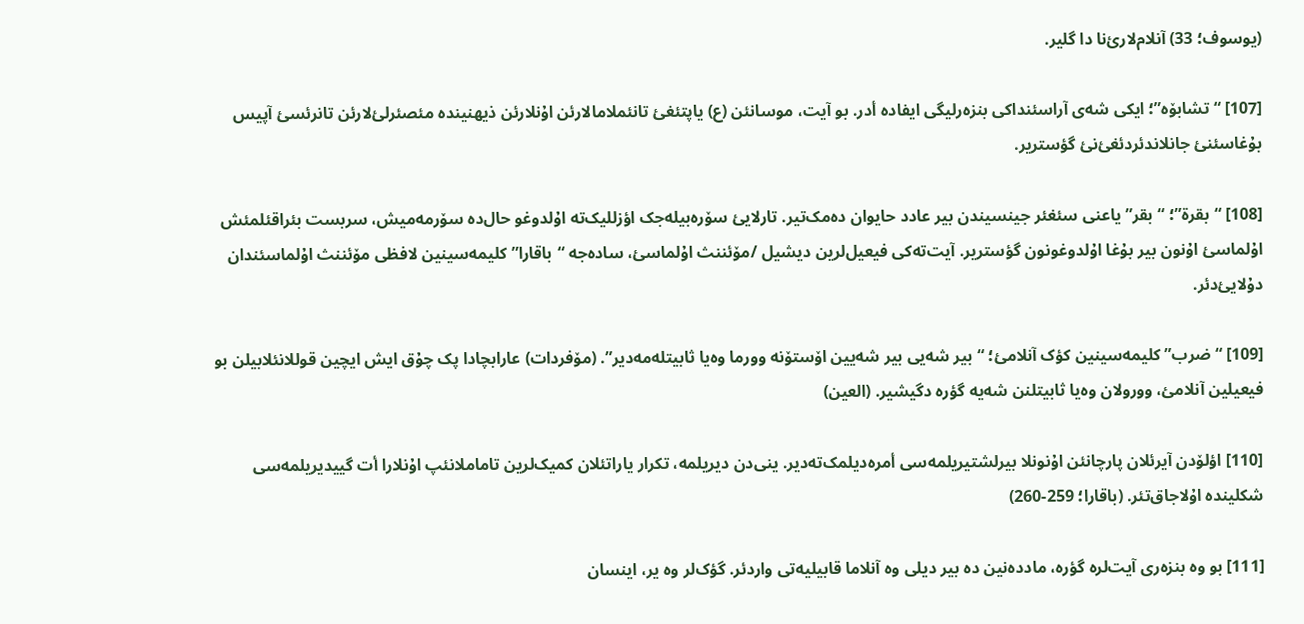(یوسوف؛ 33) آنلام‌لارئ‌نا دا گلیر.

[107] “تشابۆە”؛ ایکی شەی آراسئنداکی بنزەرلیگی ایفادە أدر. بو آیت، موسانئن (ع) یاپتئغئ تانئملامالارئن اۇنلارئن ذیهنیندە مئصئرلئ‌لارئن تانرئسئ آپیس بۇغاسئنئ جانلاندئردئغئ‌نئ گؤستریر.

[108] “بقرة”؛ “بقر” یاعنی سئغئر جینسیندن بیر عادد حایوان دەمک‌تیر. تارلایئ سۆرەبیلەجک اؤزللیک‌تە اۇلدوغو حال‌دە سۆرمەمیش، سربست بئراقئلمئش اۇلماسئ اۇنون بیر بۇغا اۇلدوغونون گؤستریر. آیت‌تەکی فیعیل‌لرین دیشیل /مۆئننث اۇلماسئ، سادەجە “باقارا” کلیمەسینین لافظی مۆئننث اۇلماسئندان دۇلایئ‌دئر.

[109] “ضرب” کلیمەسینین کؤک آنلامئ؛ “بیر شەیی بیر شەیین اۆستۆنە وورما وەیا ثابیتلەمەدیر”. (مۆفردات) عارابچادا پک چۇق ایش ایچین قوللانئلابیلن بو فیعیلین آنلامئ، وورولان وەیا ثابیتلنن شەیە گؤرە دگیشیر. (العین)

[110] اؤلۆدن آیرئلان پارچانئن اۇنونلا بیرلشتیریلمەسی أمرەدیلمک‌تەدیر. ینی‌دن دیریلمە، تکرار یاراتئلان کمیک‌لرین تاماملانئپ اۇنلارا أت گییدیریلمەسی شکلیندە اۇلاجاق‌تئر. (باقارا؛ 259-260)

[111] بو وە بنزەری آیت‌لرە گؤرە، ماددەنین دە بیر دیلی وە آنلاما قابیلیەتی واردئر. گؤک‌لر وە یر، اینسان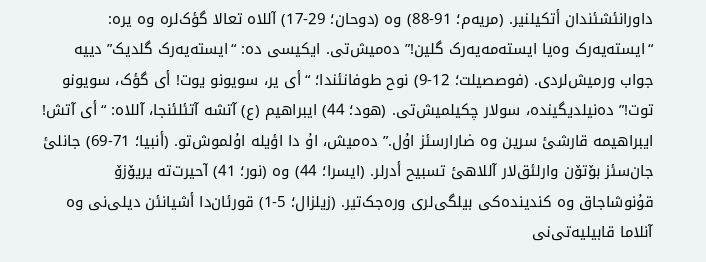داورانئشئندان أتکیلنیر. (مریەم؛ 91-88) وە (دوحان؛ 29-17) آللاە تعالا گؤک‌لرە وە یرە: “ایستەیەرک وەیا ایستەمەیەرک گلین!” دەمیش‌تی. ایکیسی دە: “ایستەیەرک گلدیک” دییە جواب ورمیش‌لردی. (فوصصیلت؛ 12-9) نوح طوفانئندا؛ “أی یر، سویونو یوت! أی گؤک، سویونو توت!” دەنیلدیگیندە، سولار چکیلمیش‌تی. (هود؛ 44) ایبراهیم (ع) آتشە آتئلئنجا، آللاە: “أی آتش! ایبراهیمە قارشئ سرین وە ضارارسئز اۇل.” دەمیش، اۇ دا اؤیلە اۇلموش‌تو. (أنبیا؛ 71-69) جانلئ جان‌سئز بۆتۆن وارلئق‌لار آللاهئ تسبیح أدرلر. (ایسرا؛ 44) وە (نور؛ 41) آحیرت‌تە یریۆزۆ قۇنوشاجاق وە کندیندەکی بیلگی‌لری ورەجک‌تیر. (زیلزال؛ 5-1) قورئان‌دا أشیانئن دیلی‌نی وە آنلاما قابیلیەتی‌نی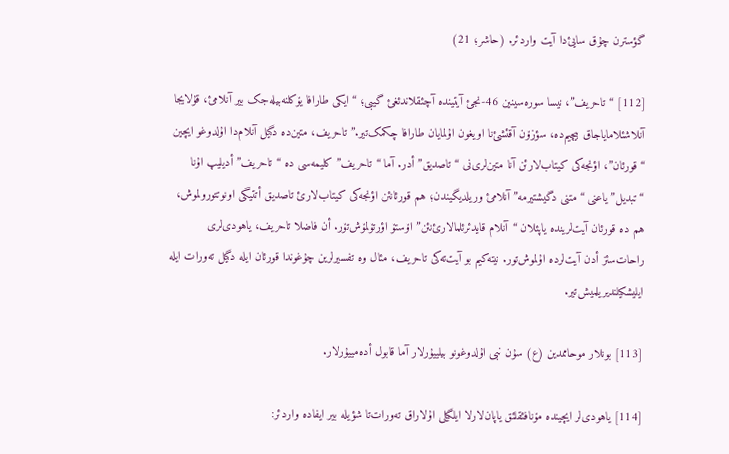گؤسترن چۇق سایئ‌دا آیت واردئر. (حاشر؛ 21)

[112] “تاحریف”، نیسا سورەسینین 46-نجئ آیتیندە آچئقلاندئغئ گیبی؛ “ایکی طارافا یۆکلنەبیلەجک بیر آنلامئ، قۇلایجا آنلاشئلامایاجاق بیچیم‌دە، سؤزۆن آقئشئ‌نا اویغون اۇلمایان طارافا چکمک‌تیر.” تاحریف، متین‌دە دگیل آنلام‌دا اۇلدوغو ایچین “قورئان”، اؤنجەکی کیتاب‌لارئن آنا متین‌لری‌نی “تاصدیق” أدر. آما “تاحریف” کلیمەسی دە “تاحریف” أدیلیپ اۇنا “تبدیل” یاعنی “متنی دگیشتیرمە” آنلامئ وریلدیگیندن؛ هم قورئانئن اؤنجەکی کیتاب‌لارئ تاصدیق أتتیگی اونوتتورولموش، هم دە قورئان آیت‌لریندە یاپئلان “آنلام قایدئرئلمالارئ‌نئن” اۆستۆ اؤرتۆلمۆش‌تۆر. أن فاضلا تاحریف، یاهودی‌لری راحات‌سئز أدن آیت‌لردە اۇلموش‌تور. نیتەکیم بو آیت‌تەکی تاحریف، مئال وە تفسیرلرین چۇغوندا قورئان ایلە دگیل تەورات ایلە ایلیشکیلندیریلمیش‌تیر.

[113] بونلار موحاممدین (ع) سۇن نبی اۇلدوغونو بیلییۇرلار آما قابول أدەمییۇرلار.

[114] یاهودی‌لر ایچیندە مۆنافئقلئق یاپان‌لارلا ایلگیلی اۇلاراق تەورات‌تا شؤیلە بیر ایفادە واردئر: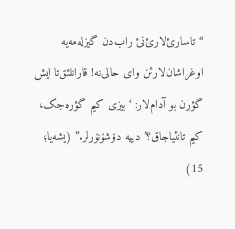“تاسارئ‌لارئ‌نئ راب‌دن گیزلەمەیە اوغراشان‌لارئن وای حالی‌نە! قارانلئق‌تا ایش گؤرن بو آدام‌لار: ‘بیزی کیم گؤرەجک، کیم تانئیاجاق؟’ دییە دۆشۆنۆرلر.” (یشەیا؛ 15)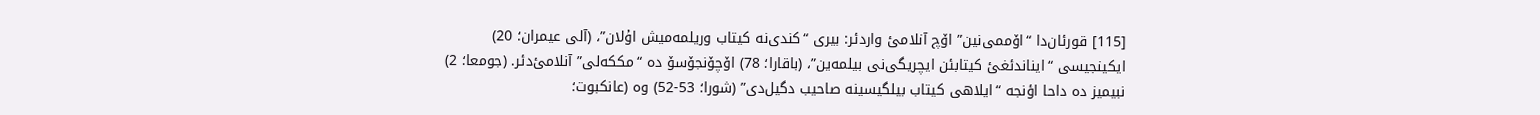[115] قورئان‌دا “اۆممی‌نین” اۆچ آنلامئ واردئر: بیری “کندی‌نە کیتاب وریلمەمیش اۇلان”، (آلی عیمران؛ 20) ایکینجیسی “ایناندئغئ کیتابئن ایچریگی‌نی بیلمەین”، (باقارا؛ 78) اۆچۆنجۆسۆ دە “مککەلی” آنلامئ‌دئر. (جومعا؛ 2) نبیمیز دە داحا اؤنجە “ایلاهی کیتاب بیلگیسینە صاحیب دگیل‌دی” (شورا؛ 53-52) وە (عانکبوت؛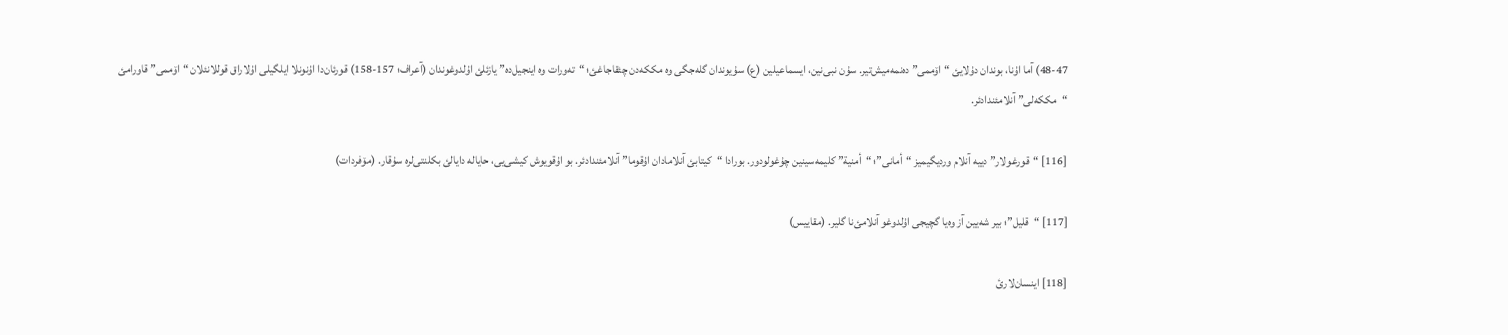48-47) آما اۇنا، بوندان دۇلایئ “اۆممی” دەنمەمیش‌تیر. سۇن نبی‌نین، ایسماعیلین (ع) سۇیوندان گلەجگی وە مککەدن چئقاجاغئ؛ “تەورات وە اینجیل‌دە” یازئلئ اۇلدوغوندان (آعراف؛ 157-158) قورئان‌دا اۇنونلا ایلگیلی اۇلاراق قوللانئلان “اۆممی” قاورامئ “مککەلی” آنلامئندادئر.

[116] “قورغولار” دییە آنلام وردیگیمیز “أمانی”؛ “أمنیة” کلیمەسینین چۇغولودور. بورادا “کیتابئ آنلامادان اۇقوما” آنلامئندادئر. بو اۇقویوش کیشی‌یی، حایالە دایالئ بکلنتی‌لرە سۇقار. (مۆفردات)

[117] “قلیل”؛ بیر شەیین آز وەیا گچیجی اۇلدوغو آنلامئ‌نا گلیر. (مقاییس)

[118] اینسان‌لارئ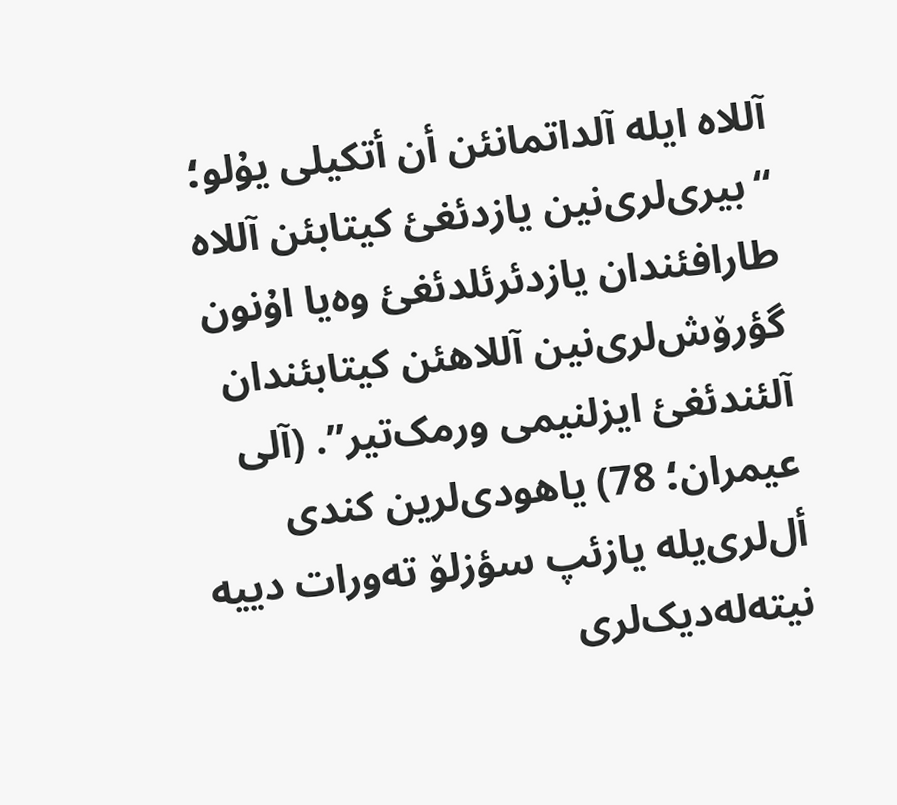آللاە ایلە آلداتمانئن أن أتکیلی یۇلو؛ “بیری‌لری‌نین یازدئغئ کیتابئن آللاە طارافئندان یازدئرئلدئغئ وەیا اۇنون گؤرۆش‌لری‌نین آللاهئن کیتابئندان آلئندئغئ ایزلنیمی ورمک‌تیر”. (آلی عیمران؛ 78) یاهودی‌لرین کندی أل‌لری‌یلە یازئپ سؤزلۆ تەورات دییە نیتەلەدیک‌لری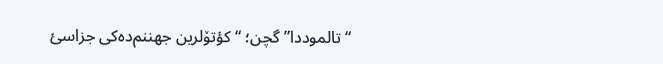“تالموددا” گچن؛ “کؤتۆلرین جهننم‌دەکی جزاسئ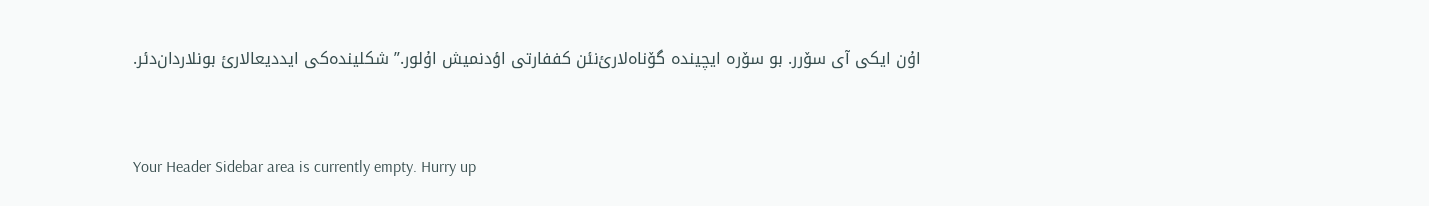اۇن ایکی آی سۆرر. بو سۆرە ایچیندە گۆناەلارئ‌نئن کففارتی اؤدنمیش اۇلور.” شکلیندەکی ایددیعالارئ بونلاردان‌دئر.



Your Header Sidebar area is currently empty. Hurry up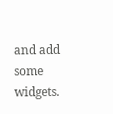and add some widgets.